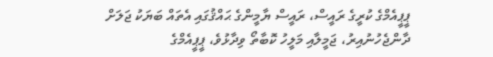ޕީޕީއެމްގެ ކުރީގެ ރައީސް، ރައީސް ޔާމީންގެ ޙައްޤުގައި އެތައް ބަޔަކު ޖަލަށް ދާންޖެހުނުއިރު، ޖަމީލާއި މަލީހު ކޮބާތޯ ވިދާޅުވެ، ޕީޕީއެމްގެ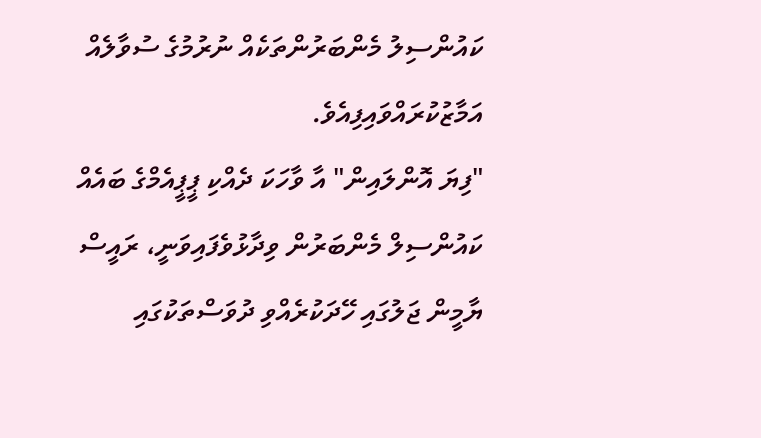ކައުންސިލު މެންބަރުންތަކެއް ނުރުމުގެ ސުވާލެއް އަމާޒުކުރައްވައިފިއެވެ.
"ފިޔަ އޮންލައިން" އާ ވާހަކަ ދެއްކި ޕީޕީއެމްގެ ބައެއް ކައުންސިލް މެންބަރުން ވިދާޅުވެފައިވަނީ، ރައީސް ޔާމީން ޖަލުގައި ހޭދަކުރެއްވި ދުވަސްތަކުގައި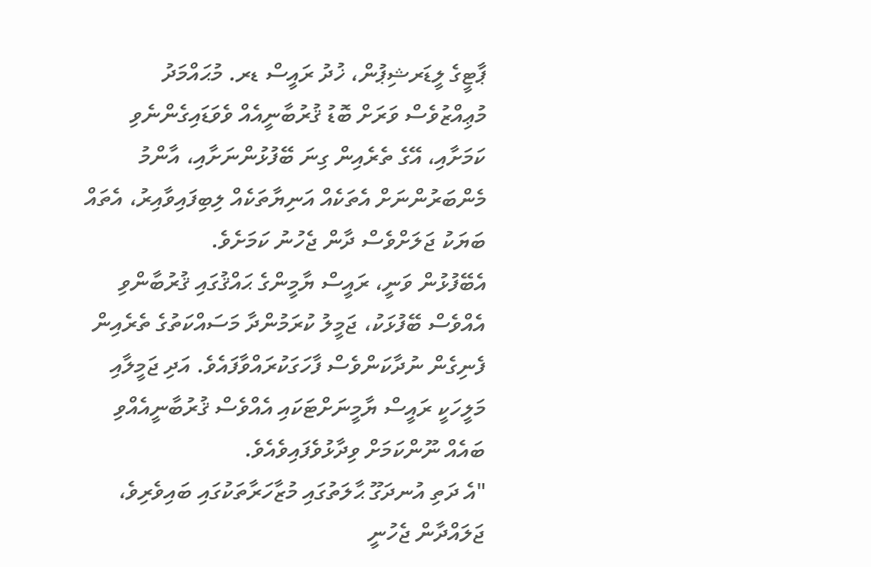ޕާޓީގެ ލީޑަރޝިޕުން، ޚުދު ރައީސް ޑރ. މުޙައްމަދު މުޢިއްޒުވެސް ވަރަށް ބޮޑު ޤުރުބާނީއެއް ވެވަޑައިގެންނެވި ކަމަށާއި، އޭގެ ތެރެއިން ގިނަ ބޭފުޅުންނަށާއި، އާންމު މެންބަރުންނަށް އެތަކެއް އަނިޔާތަކެއް ލިބިފައިވާއިރު، އެތައް ބަޔަކު ޖަލަށްވެސް ދާން ޖެހުނު ކަމަށެވެ.
އެބޭފުޅުން ވަނީ، ރައީސް ޔާމީންގެ ޙައްޤުގައި ޤުރުބާންވި އެއްވެސް ބޭފުޅަކު، ޖަމީލު ކުރަމުންދާ މަސައްކަތުގެ ތެރެއިން ފެނިގެން ނުދާކަންވެސް ފާހަގަކުރައްވާފައެވެ. އަދި ޖަމީލާއި މަލީހަކީ ރައީސް ޔާމީނަށްޓަކައި އެއްވެސް ޤުރުބާނީއެއްވި ބައެއް ނޫންކަމަށް ވިދާޅުވެފައިވެއެވެ.
"އެ ދަތި އުނދަގޫ ޙާލަތުގައި މުޒާހަރާތަކުގައި ބައިވެރިވެ، ޖަލައްދާން ޖެހުނީ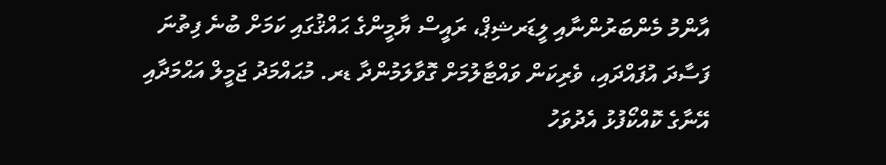އާންމު މެންބަރުންނާއި ލީޑަރޝިޕް، ރައީސް ޔާމީންގެ ޙައްޤުގައި ކަމަށް ބުނެ ފިތުނަ ފަސާދަ އުފައްދައި، ވެރިކަން ވައްޓާލުމަށް ގޮވާލަމުންދާ ޑރ. މުޙައްމަދު ޖަމީލް އަޙްމަދާއި އޭނާގެ ކޮއްކޯފުޅު އެދުވަހު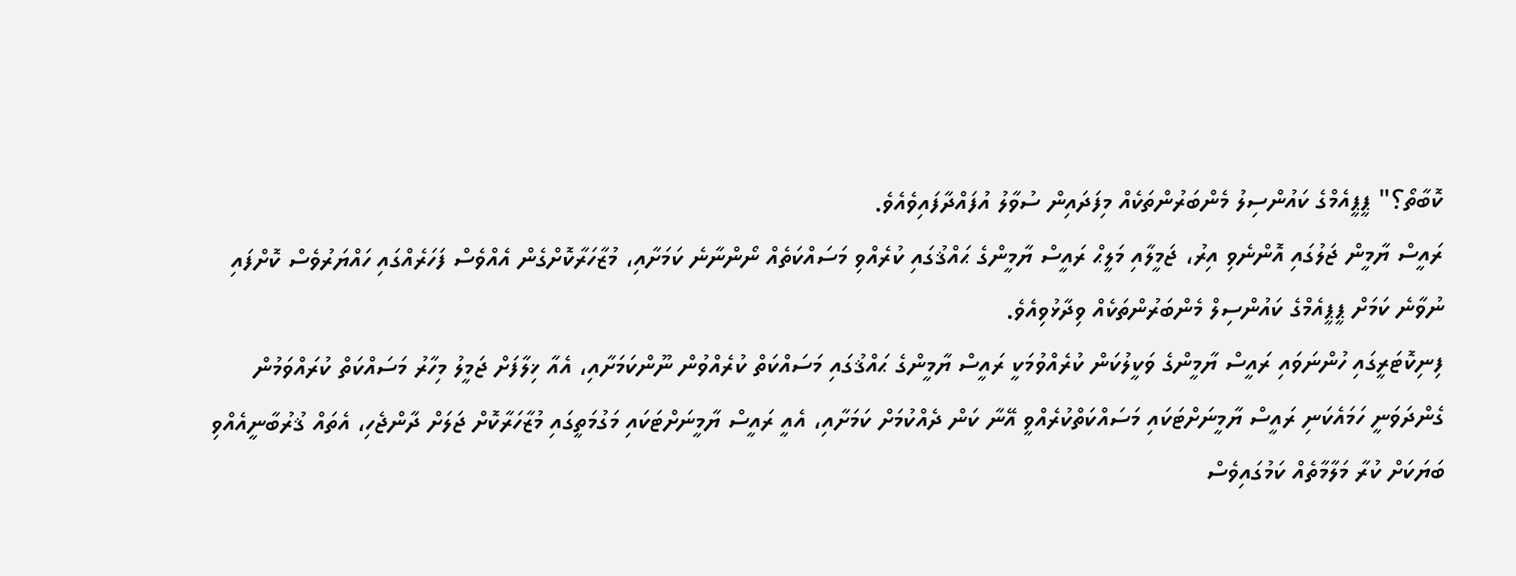ކޮބާތޯ؟" ޕީޕީއެމްގެ ކައުންސިލު މެންބަރުންތަކެއް މިފަދައިން ސުވާލު އުފައްދާފައިވެއެވެ.
ރައީސް ޔާމީން ޖަލުގައި އޮންނެވި އިރު، ޖަމީލާއި މަލީޙް ރައީސް ޔާމީންގެ ޙައްޤުގައި ކުރެއްވި މަސައްކަތެއް ނޯންނާނެ ކަމަށާއި، މުޒާހަރާކޮށްގެން އެއްވެސް ފަހަރެއްގައި ހައްޔަރުވެސް ކޮށްފައި ނުވާނެ ކަމަށް ޕީޕީއެމްގެ ކައުންސިލް މެންބަރުންތަކެއް ވިދާޅުވިއެވެ.
ފިނިކޮޓަރީގައި ހުންނަވައި ރައީސް ޔާމީންގެ ވަކީލުކަން ކުރެއްވުމަކީ ރައީސް ޔާމީންގެ ޙައްޤުގައި މަސައްކަތް ކުރެއްވުން ނޫންކަމަށާއި، އެއާ ޚިލާފަށް ޖަމީލު މިހާރު މަސައްކަތް ކުރައްވަމުން ގެންދަވަނީ ހަމައެކަނި ރައީސް ޔާމީނަށްޓަކައި މަސައްކަތްކުރެއްވީ އޭނާ ކަން ދެއްކުމަށް ކަމަށާއި، އެއީ ރައީސް ޔާމީނަށްޓަކައި މަގުމަތީގައި މުޒާހަރާކޮށް ޖަލަށް ދާންޖެހި، އެތައް ޤުރުބާނީއެއްވި ބަޔަކަށް ކުރާ މަލާމާތެއް ކަމުގައިވެސް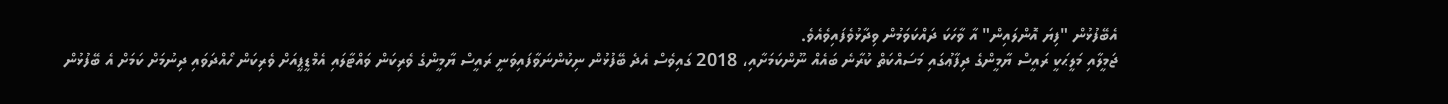އެބޭފުޅުން "ފިޔަ އޮންލައިން" އާ ވާހަކަ ދައްކަވަމުން ވިދާޅުވެފައިވެއެވެ.
ޖަމީލާއި މަލީޙަކީ ރައީސް ޔާމީންގެ ދިފާޢުގައި މަސައްކަތް ކުރާނެ ބައެއް ނޫންކަމަށާއި، 2018 ގައިވެސް އެދެ ބޭފުޅުން ނިކުންނަވާފައިވަނީ ރައީސް ޔާމީންގެ ވެރިކަން ވައްޓާލައި އެމްޑީޕީއަށް ވެރިކަން ހޯއްދަވައި ދިނުމަށް ކަމަށް އެ ބޭފުޅުން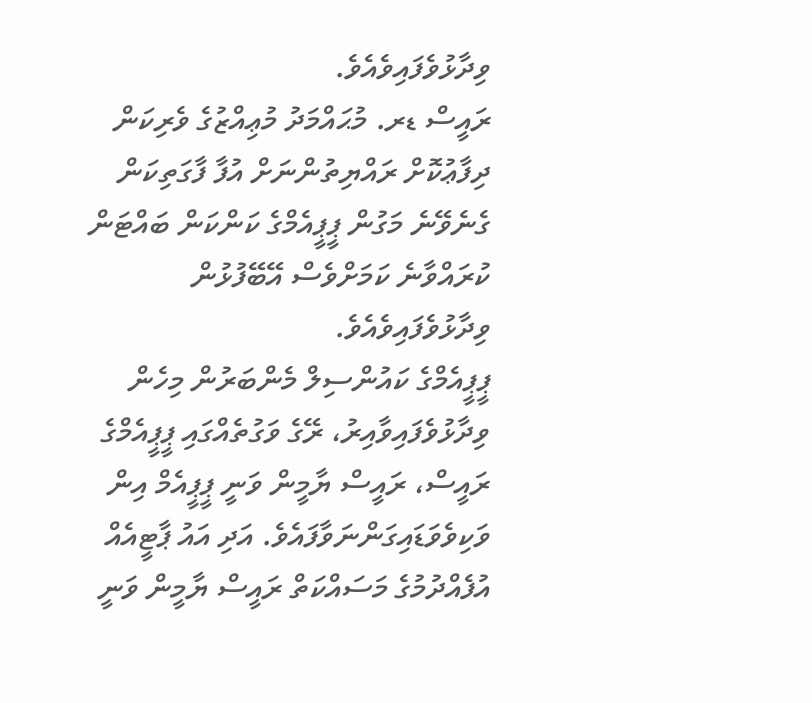ވިދާޅުވެފައިވެއެވެ.
ރައީސް ޑރ. މުޙައްމަދު މުޢިއްޒުގެ ވެރިކަން ދިފާޢުކޮށް ރައްޔިތުންނަށް އުފާ ފާގަތިކަން ގެނެވޭނެ މަގުން ޕީޕީއެމްގެ ކަންކަން ބައްޓަން ކުރައްވާނެ ކަމަށްވެސް އޭބޭފުޅުން ވިދާޅުވެފައިވެއެވެ.
ޕީޕީއެމްގެ ކައުންސިލް މެންބަރުން މިހެން ވިދާޅުވެފައިވާއިރު، ރޭގެ ވަގުތެއްގައި ޕީޕީއެމްގެ ރައީސް، ރައީސް ޔާމީން ވަނީ ޕީޕީއެމް އިން ވަކިވެވަޑައިގަންނަވާފައެވެ. އަދި އައު ޕާޓީއެއް އުފެއްދުމުގެ މަސައްކަތް ރައީސް ޔާމީން ވަނީ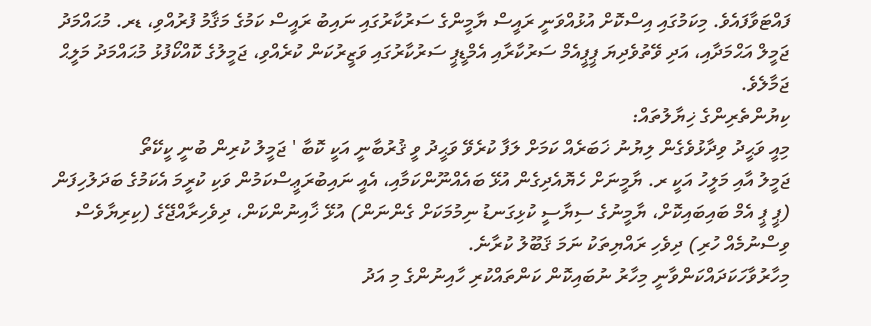ފައްޓަވާފައެވެ. މިކަމުގައި އިސްކޮށް އުޅުއްވަނީ ރައީސް ޔާމީންގެ ސަރުކާރުގައި ނައިބު ރައީސް ކަމުގެ މަޤާމު ފުރުއްވި، ޑރ. މުޙައްމަދު ޖަމީލް އަޙްމަދާއި، އަދި ވޭތުވެދިޔަ ޕީޕީއެމް ސަރުކާރާއި އެމްޑީޕީ ސަރުކާރުގައި ވަޒީރުކަން ކުރެއްވި، ޖަމީލުގެ ކޮއްކޯފުޅު މުޙައްމަދު މަލީޙް ޖަމާލެވެ.
ކިޔުންތެރިންގެ ޚިޔާލުތައް:
މިއީ ވަޙީދު ވިދާޅުވެގެން ލިޔުނު ޚަބަރެއް ކަމަށް ލަފާ ކުރެވޭ ވަޙީދު ވީ ޤުރުބާނީ އަކީ ކޮބާ ' ޖަމީލު ކުރިން ބުނީ ކީކޭތޯ
ޖަމީލު އާއި މަލީހު އަކީ ރ. ޔާމީނަށް ހެޔޮއެދިގެން އުޅޭ ބައެއްނޫންކަމާއި، އެއީ ނައިބުރަޢީސްކަމުން ވަކި ކުރީމަ އެކަމުގެ ބަދަލުހިފަން (ޕީ ޕީ އެމް ބައިބައިކޮށް، ޔާމީނުގެ ސިޔާސީ ކުޅިގަނޑު ނިމުމަކަށް ގެންނަން) އުޅޭ ޚާއިނުންކަން، ދިވެހިރާއްޖޭގެ (ކިރިޔާވެސް ވިސްނުމެއް ހުރި) ދިވެހި ރައްޔިތަކު ނަމަ ޤަބޫލު ކުރާނެ.
މިހާރުވާހަކަދައްކަންވާނީ މިހާރު ނުބައިކޮން ކަންތައްކުރި ހާއިނުންގެ މި އަދު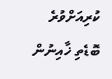ކުރިއަށްވުރެ ބޮޑެތި ޚާއިނުން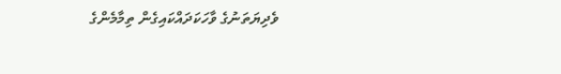ވެދިޔަތަނުގެ ވާހަކަދައްކައިގެން ތިމާމެންގެ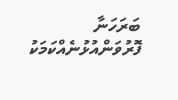ބަރަހަނާ ފޮރުވަންއުޅުނެއްކަމަކު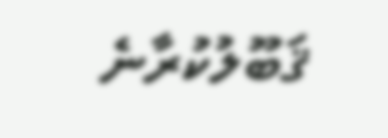ޤަބޫލުކުރާނެ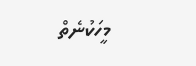މީހަކުނެތް